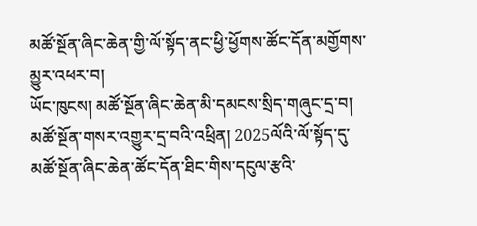མཚོ་སྔོན་ཞིང་ཆེན་གྱི་ལོ་སྟོད་ནང་ཕྱི་ཕྱོགས་ཚོང་དོན་མགྱོགས་མྱུར་འཕར་བ།
ཡོང་ཁུངས། མཚོ་སྔོན་ཞིང་ཆེན་མི་དམངས་སྲིད་གཞུང་དྲ་བ།
མཚོ་སྔོན་གསར་འགྱུར་དྲ་བའི་འཕྲིན། 2025ལོའི་ལོ་སྟོད་དུ་མཚོ་སྔོན་ཞིང་ཆེན་ཚོང་དོན་ཐིང་གིས་དངུལ་རྩའི་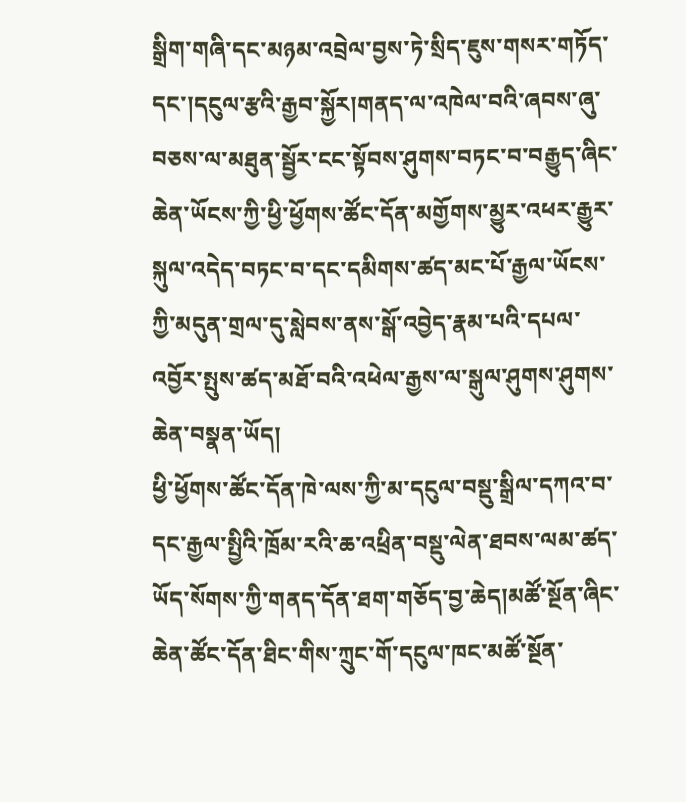སྒྲིག་གཞི་དང་མཉམ་འབྲེལ་བྱས་ཏེ་སྲིད་ཇུས་གསར་གཏོད་དང་།དངུལ་རྩའི་རྒྱབ་སྐྱོར།གནད་ལ་འཁེལ་བའི་ཞབས་ཞུ་བཅས་ལ་མཐུན་སྦྱོར་ངང་སྟོབས་ཤུགས་བཏང་བ་བརྒྱུད་ཞིང་ཆེན་ཡོངས་ཀྱི་ཕྱི་ཕྱོགས་ཚོང་དོན་མགྱོགས་མྱུར་འཕར་རྒྱུར་སྐུལ་འདེད་བཏང་བ་དང་དམིགས་ཚད་མང་པོ་རྒྱལ་ཡོངས་ཀྱི་མདུན་གྲལ་དུ་སླེབས་ནས་སྒོ་འབྱེད་རྣམ་པའི་དཔལ་འབྱོར་སྤུས་ཚད་མཐོ་བའི་འཕེལ་རྒྱས་ལ་སྒུལ་ཤུགས་ཤུགས་ཆེན་བསྣན་ཡོད།
ཕྱི་ཕྱོགས་ཚོང་དོན་ཁེ་ལས་ཀྱི་མ་དངུལ་བསྡུ་སྒྲིལ་དཀའ་བ་དང་རྒྱལ་སྤྱིའི་ཁྲོམ་རའི་ཆ་འཕྲིན་བསྡུ་ལེན་ཐབས་ལམ་ཚད་ཡོད་སོགས་ཀྱི་གནད་དོན་ཐག་གཅོད་བྱ་ཆེད།མཚོ་སྔོན་ཞིང་ཆེན་ཚོང་དོན་ཐིང་གིས་ཀྲུང་གོ་དངུལ་ཁང་མཚོ་སྔོན་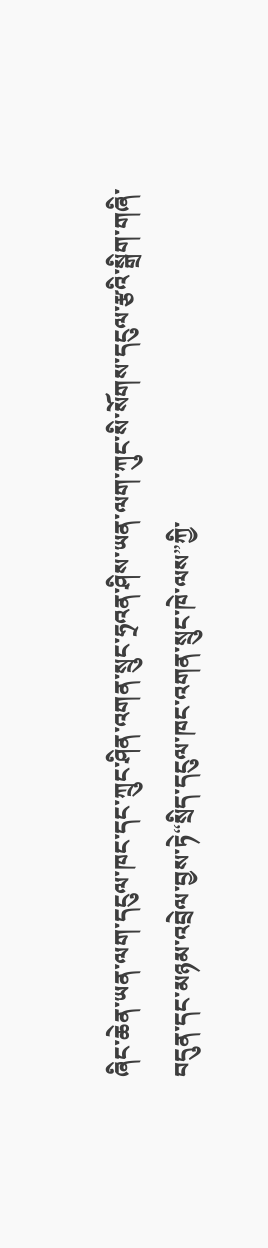ཞིང་ཆེན་ཡན་ལག་དངུལ་ཁང་དང་ཀྲུང་ཤིན་འགན་སྲུང་ཧྲའན་ཤིས་ཡན་ལག་ཀུང་སི་སོགས་དངུལ་རྩའི་སྒྲིག་གཞི་བདུན་དང་མཉམ་འབྲེལ་བྱས་ཏེ“སྲིད་དངུལ་ཁང་འགན་སྲུང་ཁེ་ལས”ཀྱི་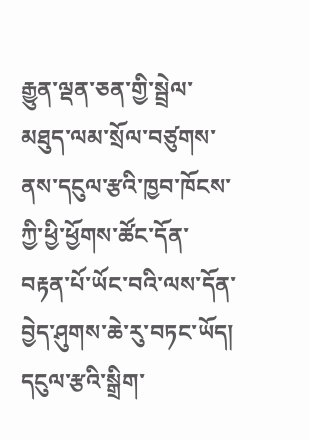རྒྱུན་ལྡན་ཅན་གྱི་སྦྲེལ་མཐུད་ལམ་སྲོལ་བཙུགས་ནས་དངུལ་རྩའི་ཁྱབ་ཁོངས་ཀྱི་ཕྱི་ཕྱོགས་ཚོང་དོན་བརྟན་པོ་ཡོང་བའི་ལས་དོན་བྱེད་ཤུགས་ཆེ་རུ་བཏང་ཡོད། དངུལ་རྩའི་སྒྲིག་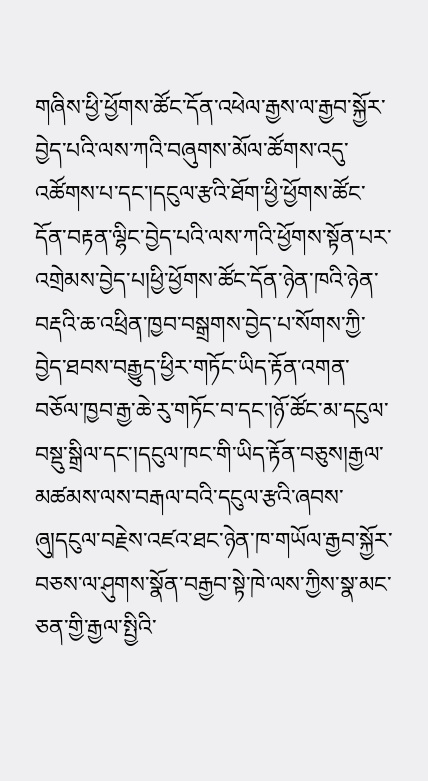གཞིས་ཕྱི་ཕྱོགས་ཚོང་དོན་འཕེལ་རྒྱས་ལ་རྒྱབ་སྐྱོར་བྱེད་པའི་ལས་ཀའི་བཞུགས་མོལ་ཚོགས་འདུ་འཚོགས་པ་དང་།དངུལ་རྩའི་ཐོག་ཕྱི་ཕྱོགས་ཚོང་དོན་བརྟན་ལྷིང་བྱེད་པའི་ལས་ཀའི་ཕྱོགས་སྟོན་པར་འགྲེམས་བྱེད་པ།ཕྱི་ཕྱོགས་ཚོང་དོན་ཉེན་ཁའི་ཉེན་བརྡའི་ཆ་འཕྲིན་ཁྱབ་བསྒྲགས་བྱེད་པ་སོགས་ཀྱི་བྱེད་ཐབས་བརྒྱུད་ཕྱིར་གཏོང་ཡིད་རྟོན་འགན་བཅོལ་ཁྱབ་རྒྱ་ཆེ་རུ་གཏོང་བ་དང་།ཉོ་ཚོང་མ་དངུལ་བསྡུ་སྒྲིལ་དང་།དངུལ་ཁང་གི་ཡིད་རྟོན་བཅུས།རྒྱལ་མཚམས་ལས་བརྒལ་བའི་དངུལ་རྩའི་ཞབས་ཞུ།དངུལ་བརྗེས་འཛའ་ཐང་ཉེན་ཁ་གཡོལ་རྒྱབ་སྐྱོར་བཅས་ལ་ཤུགས་སྣོན་བརྒྱབ་སྟེ་ཁེ་ལས་ཀྱིས་སྣ་མང་ཅན་གྱི་རྒྱལ་སྤྱིའི་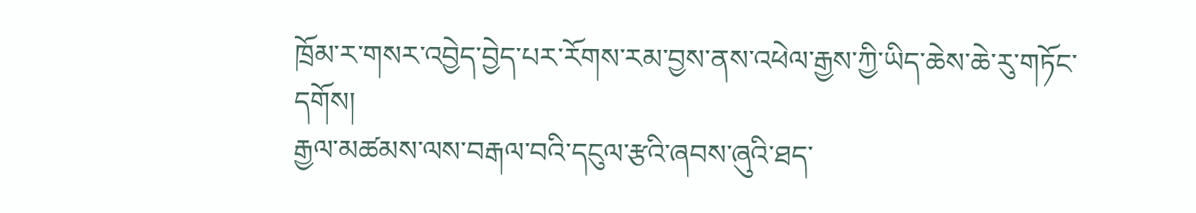ཁྲོམ་ར་གསར་འབྱེད་བྱེད་པར་རོགས་རམ་བྱས་ནས་འཕེལ་རྒྱས་ཀྱི་ཡིད་ཆེས་ཆེ་རུ་གཏོང་དགོས།
རྒྱལ་མཚམས་ལས་བརྒལ་བའི་དངུལ་རྩའི་ཞབས་ཞུའི་ཐད་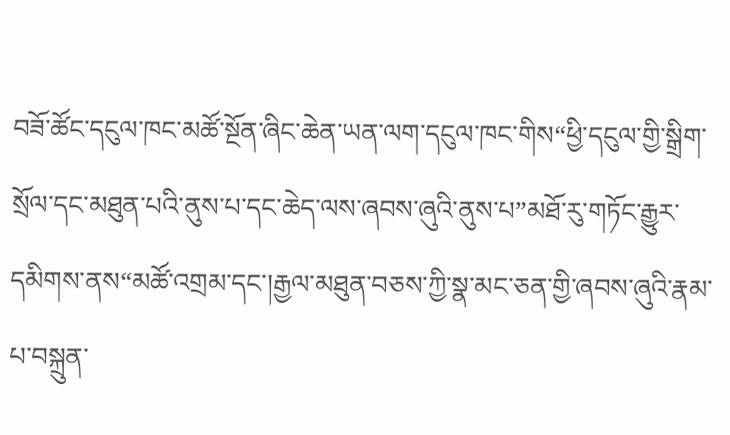བཟོ་ཚོང་དངུལ་ཁང་མཚོ་སྔོན་ཞིང་ཆེན་ཡན་ལག་དངུལ་ཁང་གིས“ཕྱི་དངུལ་གྱི་སྒྲིག་སྲོལ་དང་མཐུན་པའི་ནུས་པ་དང་ཆེད་ལས་ཞབས་ཞུའི་ནུས་པ”མཐོ་རུ་གཏོང་རྒྱུར་དམིགས་ནས“མཚོ་འགྲམ་དང་།རྒྱལ་མཐུན་བཅས་ཀྱི་སྣ་མང་ཅན་གྱི་ཞབས་ཞུའི་རྣམ་པ་བསྐྲུན་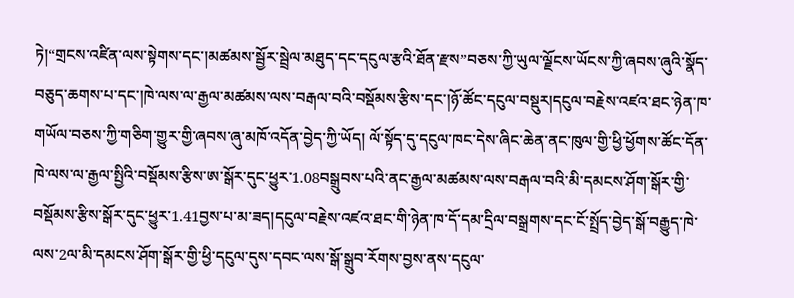ཏེ།“གྲངས་འཛིན་ལས་སྟེགས་དང་།མཚམས་སྦྱོར་སྦྲེལ་མཐུད་དང་དངུལ་རྩའི་ཐོན་རྫས”བཅས་ཀྱི་ཡུལ་ལྗོངས་ཡོངས་ཀྱི་ཞབས་ཞུའི་སྣོད་བཅུད་ཆགས་པ་དང་།ཁེ་ལས་ལ་རྒྱལ་མཚམས་ལས་བརྒལ་བའི་བསྡོམས་རྩིས་དང་།ཉོ་ཚོང་དངུལ་བསྡུར།དངུལ་བརྗེས་འཛའ་ཐང་ཉེན་ཁ་གཡོལ་བཅས་ཀྱི་གཅིག་གྱུར་གྱི་ཞབས་ཞུ་མཁོ་འདོན་བྱེད་ཀྱི་ཡོད། ལོ་སྟོད་དུ་དངུལ་ཁང་དེས་ཞིང་ཆེན་ནང་ཁུལ་གྱི་ཕྱི་ཕྱོགས་ཚོང་དོན་ཁེ་ལས་ལ་རྒྱལ་སྤྱིའི་བསྡོམས་རྩིས་ཨ་སྒོར་དུང་ཕྱུར་1.08བསྒྲུབས་པའི་ནང་རྒྱལ་མཚམས་ལས་བརྒལ་བའི་མི་དམངས་ཤོག་སྒོར་གྱི་བསྡོམས་རྩིས་སྒོར་དུང་ཕྱུར་1.41བྱས་པ་མ་ཟད།དངུལ་བརྗེས་འཛའ་ཐང་གི་ཉེན་ཁ་དོ་དམ་དྲིལ་བསྒྲགས་དང་ངོ་སྤྲོད་བྱེད་སྒོ་བརྒྱུད་ཁེ་ལས་2ལ་མི་དམངས་ཤོག་སྒོར་གྱི་ཕྱི་དངུལ་དུས་དབང་ལས་སྒོ་སྒྲུབ་རོགས་བྱས་ནས་དངུལ་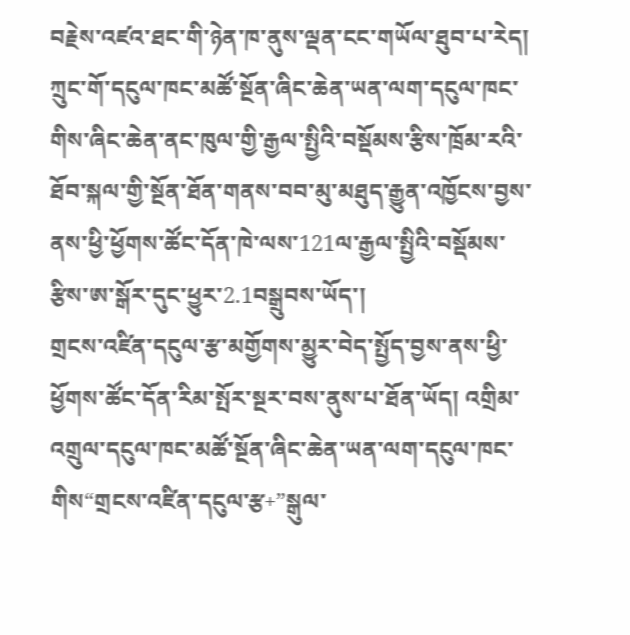བརྗེས་འཛའ་ཐང་གི་ཉེན་ཁ་ནུས་ལྡན་ངང་གཡོལ་ཐུབ་པ་རེད། ཀྲུང་གོ་དངུལ་ཁང་མཚོ་སྔོན་ཞིང་ཆེན་ཡན་ལག་དངུལ་ཁང་གིས་ཞིང་ཆེན་ནང་ཁུལ་གྱི་རྒྱལ་སྤྱིའི་བསྡོམས་རྩིས་ཁྲོམ་རའི་ཐོབ་སྐལ་གྱི་སྔོན་ཐོན་གནས་བབ་མུ་མཐུད་རྒྱུན་འཁྱོངས་བྱས་ནས་ཕྱི་ཕྱོགས་ཚོང་དོན་ཁེ་ལས་121ལ་རྒྱལ་སྤྱིའི་བསྡོམས་རྩིས་ཨ་སྒོར་དུང་ཕྱུར་2.1བསྒྲུབས་ཡོད་།
གྲངས་འཛིན་དངུལ་རྩ་མགྱོགས་མྱུར་བེད་སྤྱོད་བྱས་ནས་ཕྱི་ཕྱོགས་ཚོང་དོན་རིམ་སྤོར་སྔར་བས་ནུས་པ་ཐོན་ཡོད། འགྲིམ་འགྲུལ་དངུལ་ཁང་མཚོ་སྔོན་ཞིང་ཆེན་ཡན་ལག་དངུལ་ཁང་གིས“གྲངས་འཛིན་དངུལ་རྩ+”སྒུལ་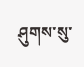ཤུགས་སུ་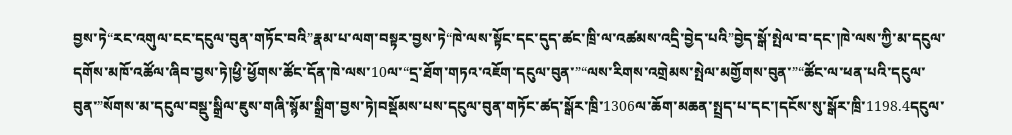བྱས་ཏེ“རང་འགུལ་ངང་དངུལ་བུན་གཏོང་བའི”རྣམ་པ་ལག་བསྟར་བྱས་ཏེ“ཁེ་ལས་སྟོང་དང་དུད་ཚང་ཁྲི་ལ་འཚམས་འདྲི་བྱེད་པའི”བྱེད་སྒོ་སྤེལ་བ་དང་།ཁེ་ལས་ཀྱི་མ་དངུལ་དགོས་མཁོ་འཚོལ་ཞིབ་བྱས་ཏེ།ཕྱི་ཕྱོགས་ཚོང་དོན་ཁེ་ལས་10ལ་“དྲ་ཐོག་གཏའ་འཇོག་དངུལ་བུན་”“ལས་རིགས་འགྲེམས་སྤེལ་མགྱོགས་བུན་”“ཚོང་ལ་ཕན་པའི་དངུལ་བུན་”སོགས་མ་དངུལ་བསྡུ་སྒྲིལ་ཇུས་གཞི་སྙོམ་སྒྲིག་བྱས་ཏེ།བསྡོམས་པས་དངུལ་བུན་གཏོང་ཚད་སྒོར་ཁྲི་1306ལ་ཆོག་མཆན་སྤྲད་པ་དང་།དངོས་སུ་སྒོར་ཁྲི་1198.4དངུལ་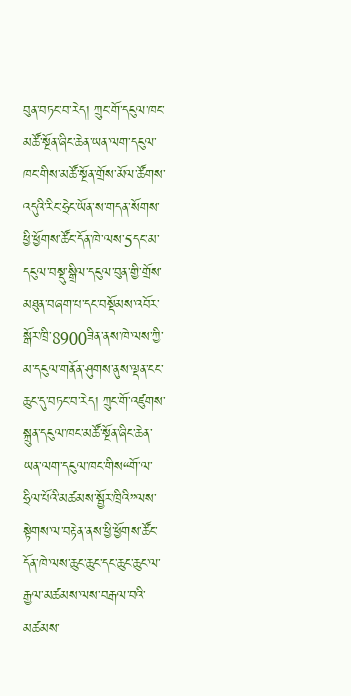བུན་བཏང་བ་རེད། ཀྲུང་གོ་དངུལ་ཁང་མཚོ་སྔོན་ཞིང་ཆེན་ཡན་ལག་དངུལ་ཁང་གིས་མཚོ་སྔོན་གྲོས་མོལ་ཚོགས་འདུའི་རིང་ཧྲེང་ཡོན་ས་གདན་སོགས་ཕྱི་ཕྱོགས་ཚོང་དོན་ཁེ་ལས་5དང་མ་དངུལ་བསྡུ་སྒྲིལ་དངུལ་བུན་གྱི་གྲོས་མཐུན་བཞག་པ་དང་བསྡོམས་འབོར་སྒོར་ཁྲི་8900ཟིན་ནས་ཁེ་ལས་ཀྱི་མ་དངུལ་གནོན་ཤུགས་ནུས་ལྡན་ངང་ཆུང་དུ་བཏང་བ་རེད། ཀྲུང་གོ་འཛུགས་སྐྲུན་དངུལ་ཁང་མཚོ་སྔོན་ཞིང་ཆེན་ཡན་ལག་དངུལ་ཁང་གིས“གོ་ལ་ཧྲིལ་པོའི་མཚམས་སྦྱོར་ཁྲིའི”ལས་སྟེགས་ལ་བརྟེན་ནས་ཕྱི་ཕྱོགས་ཚོང་དོན་ཁེ་ལས་ཆུང་ཆུང་དང་ཆུང་ཆུང་ལ་རྒྱལ་མཚམས་ལས་བརྒལ་བའི་མཚམས་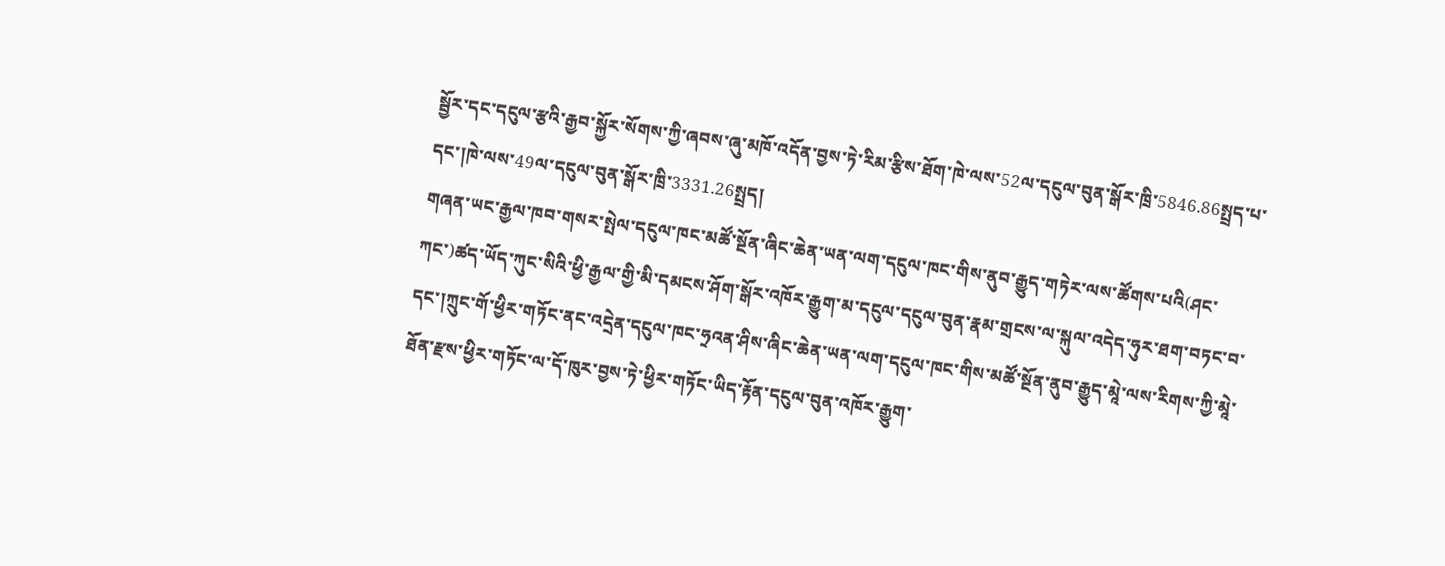སྦྱོར་དང་དངུལ་རྩའི་རྒྱབ་སྐྱོར་སོགས་ཀྱི་ཞབས་ཞུ་མཁོ་འདོན་བྱས་ཏེ་རིམ་རྩིས་ཐོག་ཁེ་ལས་52ལ་དངུལ་བུན་སྒོར་ཁྲི་5846.86སྤྲད་པ་དང་།ཁེ་ལས་49ལ་དངུལ་བུན་སྒོར་ཁྲི་3331.26སྤྲད།
གཞན་ཡང་རྒྱལ་ཁབ་གསར་སྤེལ་དངུལ་ཁང་མཚོ་སྔོན་ཞིང་ཆེན་ཡན་ལག་དངུལ་ཁང་གིས་ནུབ་རྒྱུད་གཏེར་ལས་ཚོགས་པའི(ཤང་ཀང་)ཚད་ཡོད་ཀུང་སིའི་ཕྱི་རྒྱལ་གྱི་མི་དམངས་ཤོག་སྒོར་འཁོར་རྒྱུག་མ་དངུལ་དངུལ་བུན་རྣམ་གྲངས་ལ་སྐུལ་འདེད་ཧུར་ཐག་བཏང་བ་དང་།ཀྲུང་གོ་ཕྱིར་གཏོང་ནང་འདྲེན་དངུལ་ཁང་ཧྲའན་ཤིས་ཞིང་ཆེན་ཡན་ལག་དངུལ་ཁང་གིས་མཚོ་སྔོན་ནུབ་རྒྱུད་མཱེ་ལས་རིགས་ཀྱི་མཱེ་ཐོན་རྫས་ཕྱིར་གཏོང་ལ་དོ་ཁུར་བྱས་ཏེ་ཕྱིར་གཏོང་ཡིད་རྟོན་དངུལ་བུན་འཁོར་རྒྱུག་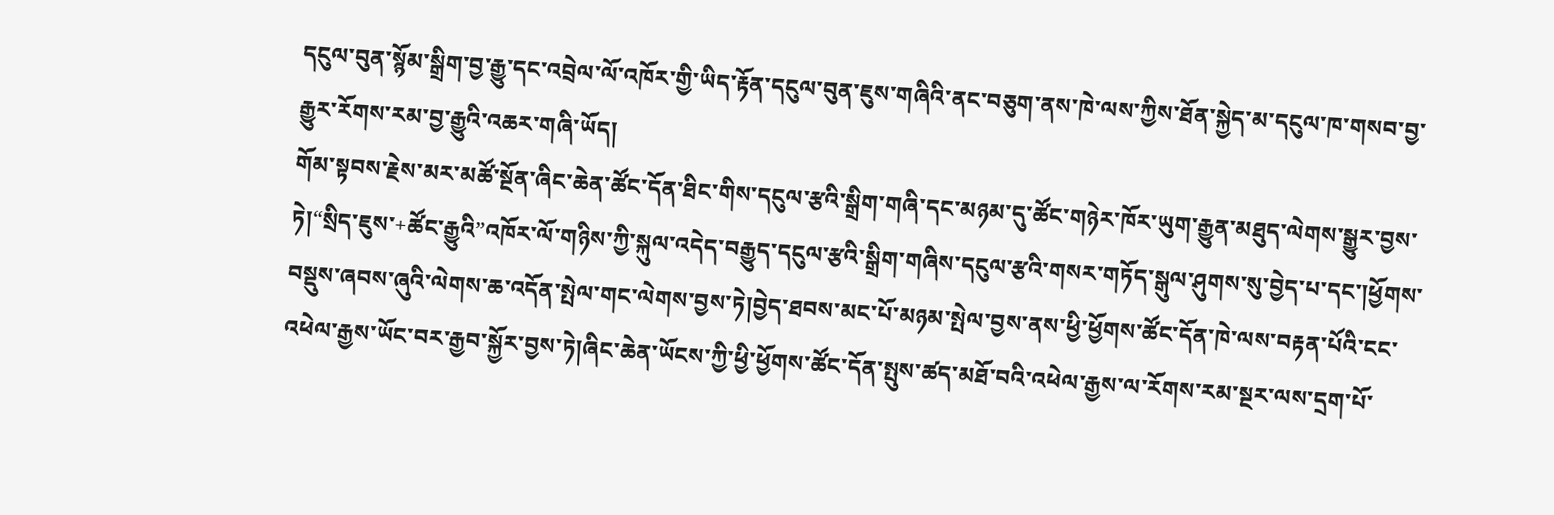དངུལ་བུན་སྙོམ་སྒྲིག་བྱ་རྒྱུ་དང་འབྲེལ་ལོ་འཁོར་གྱི་ཡིད་རྟོན་དངུལ་བུན་ཇུས་གཞིའི་ནང་བཅུག་ནས་ཁེ་ལས་ཀྱིས་ཐོན་སྐྱེད་མ་དངུལ་ཁ་གསབ་བྱ་རྒྱུར་རོགས་རམ་བྱ་རྒྱུའི་འཆར་གཞི་ཡོད།
གོམ་སྟབས་རྗེས་མར་མཚོ་སྔོན་ཞིང་ཆེན་ཚོང་དོན་ཐིང་གིས་དངུལ་རྩའི་སྒྲིག་གཞི་དང་མཉམ་དུ་ཚོང་གཉེར་ཁོར་ཡུག་རྒྱུན་མཐུད་ལེགས་སྒྱུར་བྱས་ཏེ།“སྲིད་ཇུས་+ཚོང་རྒྱུའི”འཁོར་ལོ་གཉིས་ཀྱི་སྐུལ་འདེད་བརྒྱུད་དངུལ་རྩའི་སྒྲིག་གཞིས་དངུལ་རྩའི་གསར་གཏོད་སྒུལ་ཤུགས་སུ་བྱེད་པ་དང་།ཕྱོགས་བསྡུས་ཞབས་ཞུའི་ལེགས་ཆ་འདོན་སྤེལ་གང་ལེགས་བྱས་ཏེ།བྱེད་ཐབས་མང་པོ་མཉམ་སྤེལ་བྱས་ནས་ཕྱི་ཕྱོགས་ཚོང་དོན་ཁེ་ལས་བརྟན་པོའི་ངང་འཕེལ་རྒྱས་ཡོང་བར་རྒྱབ་སྐྱོར་བྱས་ཏེ།ཞིང་ཆེན་ཡོངས་ཀྱི་ཕྱི་ཕྱོགས་ཚོང་དོན་སྤུས་ཚད་མཐོ་བའི་འཕེལ་རྒྱས་ལ་རོགས་རམ་སྔར་ལས་དྲག་པོ་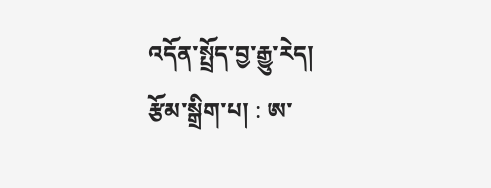འདོན་སྤྲོད་བྱ་རྒྱུ་རེད།
རྩོམ་སྒྲིག་པ། : ཨ་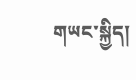གཡང་སྐྱིད།